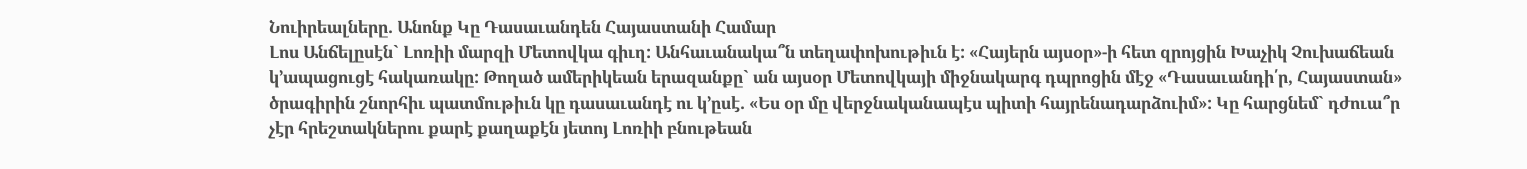Նուիրեալները. Անոնք Կը Դասաւանդեն Հայաստանի Համար
Լոս Անճելըսէն` Լոռիի մարզի Մետովկա գիւղ: Անհաւանակա՞ն տեղափոխութիւն է: «Հայերն այսօր»-ի հետ զրոյցին Խաչիկ Չուխաճեան կ’ապացուցէ հակառակը: Թողած ամերիկեան երազանքը` ան այսօր Մետովկայի միջնակարգ դպրոցին մէջ «Դասաւանդի՛ր, Հայաստան» ծրագիրին շնորհիւ պատմութիւն կը դասաւանդէ ու կ’ըսէ. «Ես օր մը վերջնականապէս պիտի հայրենադարձուիմ»: Կը հարցնեմ` դժուա՞ր չէր հրեշտակներու քարէ քաղաքէն յետոյ Լոռիի բնութեան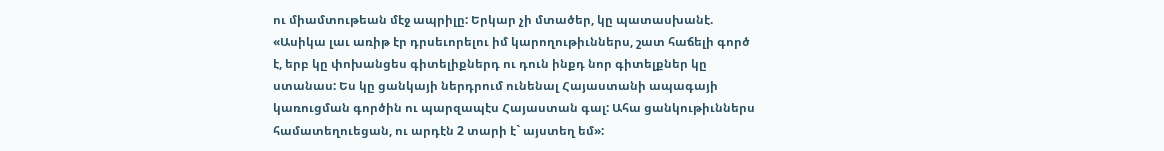ու միամտութեան մէջ ապրիլը: Երկար չի մտածեր, կը պատասխանէ. «Ասիկա լաւ առիթ էր դրսեւորելու իմ կարողութիւններս, շատ հաճելի գործ է, երբ կը փոխանցես գիտելիքներդ ու դուն ինքդ նոր գիտելքներ կը ստանաս: Ես կը ցանկայի ներդրում ունենալ Հայաստանի ապագայի կառուցման գործին ու պարզապէս Հայաստան գալ: Ահա ցանկութիւններս համատեղուեցան, ու արդէն 2 տարի է` այստեղ եմ»: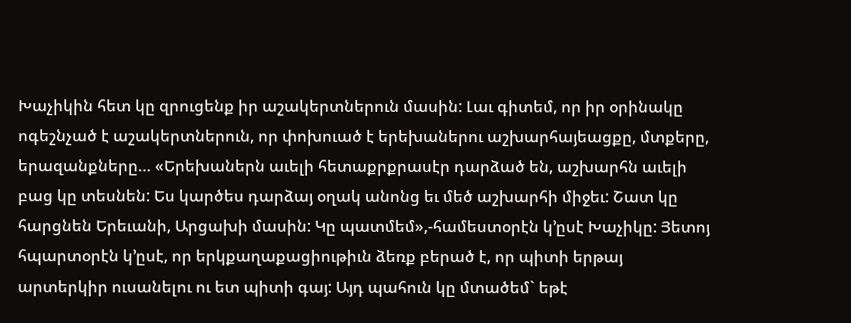Խաչիկին հետ կը զրուցենք իր աշակերտներուն մասին: Լաւ գիտեմ, որ իր օրինակը ոգեշնչած է աշակերտներուն, որ փոխուած է երեխաներու աշխարհայեացքը, մտքերը, երազանքները… «Երեխաներն աւելի հետաքրքրասէր դարձած են, աշխարհն աւելի բաց կը տեսնեն: Ես կարծես դարձայ օղակ անոնց եւ մեծ աշխարհի միջեւ: Շատ կը հարցնեն Երեւանի, Արցախի մասին: Կը պատմեմ»,-համեստօրէն կ’ըսէ Խաչիկը: Յետոյ հպարտօրէն կ’ըսէ, որ երկքաղաքացիութիւն ձեռք բերած է, որ պիտի երթայ արտերկիր ուսանելու ու ետ պիտի գայ: Այդ պահուն կը մտածեմ` եթէ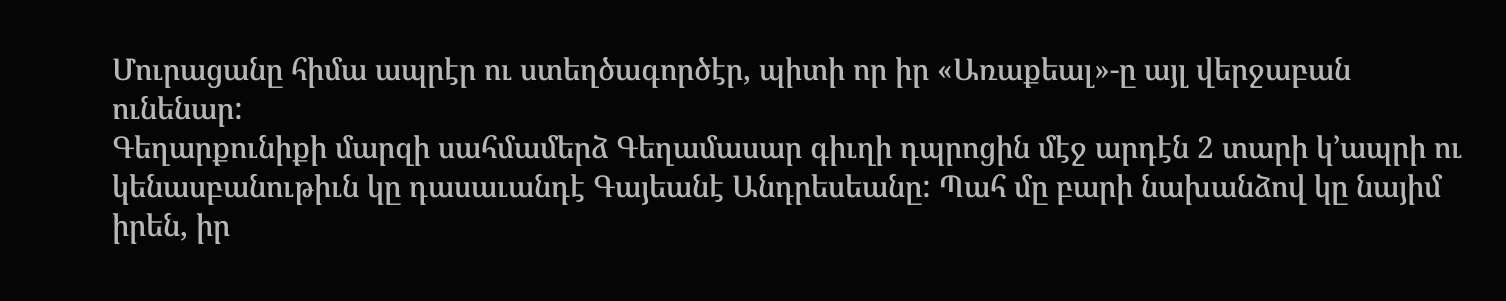Մուրացանը հիմա ապրէր ու ստեղծագործէր, պիտի որ իր «Առաքեալ»-ը այլ վերջաբան ունենար:
Գեղարքունիքի մարզի սահմամերձ Գեղամասար գիւղի դպրոցին մէջ արդէն 2 տարի կ’ապրի ու կենասբանութիւն կը դասաւանդէ Գայեանէ Անդրեսեանը: Պահ մը բարի նախանձով կը նայիմ իրեն, իր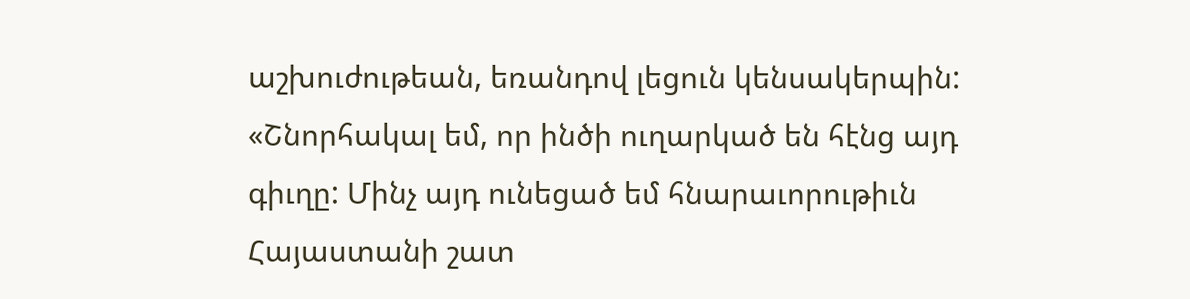աշխուժութեան, եռանդով լեցուն կենսակերպին: «Շնորհակալ եմ, որ ինծի ուղարկած են հէնց այդ գիւղը: Մինչ այդ ունեցած եմ հնարաւորութիւն Հայաստանի շատ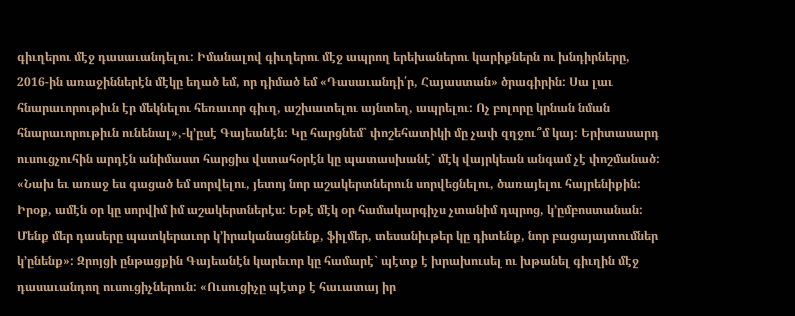գիւղերու մէջ դասաւանդելու: Իմանալով գիւղերու մէջ ապրող երեխաներու կարիքներն ու խնդիրները, 2016-ին առաջիններէն մէկը եղած եմ, որ դիմած եմ «Դասաւանդի՛ր, Հայաստան» ծրագիրին: Սա լաւ հնարաւորութիւն էր մեկնելու հեռաւոր գիւղ, աշխատելու այնտեղ, ապրելու: Ոչ բոլորը կրնան նման հնարաւորութիւն ունենալ»,-կ’ըսէ Գայեանէն: Կը հարցնեմ` փոշեհատիկի մը չափ զղջու՞մ կայ: Երիտասարդ ուսուցչուհին արդէն անիմաստ հարցիս վստահօրէն կը պատասխանէ` մէկ վայրկեան անգամ չէ փոշմանած: «Նախ եւ առաջ ես գացած եմ սորվելու, յետոյ նոր աշակերտներուն սորվեցնելու, ծառայելու հայրենիքին: Իրօք, ամէն օր կը սորվիմ իմ աշակերտներէս: Եթէ մէկ օր համակարգիչս չտանիմ դպրոց, կ’ըմբոստանան: Մենք մեր դասերը պատկերաւոր կ’իրականացնենք, ֆիլմեր, տեսանիւթեր կը դիտենք, նոր բացայայտումներ կ’ընենք»: Զրոյցի ընթացքին Գայեանէն կարեւոր կը համարէ` պէտք է խրախուսել ու խթանել գիւղին մէջ դասաւանդող ուսուցիչներուն: «Ուսուցիչը պէտք է հաւատայ իր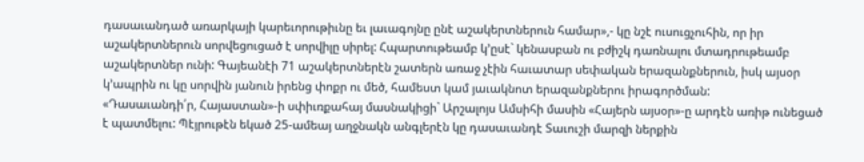դասաւանդած առարկայի կարեւորութիւնը եւ լաւագոյնը ընէ աշակերտներուն համար»,- կը նշէ ուսուցչուհին, որ իր աշակերտներուն սորվեցուցած է սորվիլը սիրել: Հպարտութեամբ կ’ըսէ` կենասբան ու բժիշկ դառնալու մտադրութեամբ աշակերտներ ունի: Գայեանէի 71 աշակերտներէն շատերն առաջ չէին հաւատար սեփական երազանքներուն, իսկ այսօր կ’ապրին ու կը սորվին յանուն իրենց փոքր ու մեծ, համեստ կամ յաւակնոտ երազանքներու իրագործման:
«Դասաւանդի՛ր, Հայաստան»-ի սփիւռքահայ մասնակիցի` Արշալոյս Ամսիհի մասին «Հայերն այսօր»-ը արդէն առիթ ունեցած է պատմելու: Պէյրութէն եկած 25-ամեայ աղջնակն անգլերէն կը դասաւանդէ Տաւուշի մարզի ներքին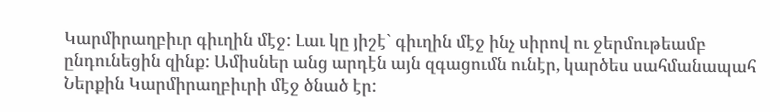Կարմիրաղբիւր գիւղին մէջ: Լաւ կը յիշէ` գիւղին մէջ ինչ սիրով ու ջերմութեամբ ընդունեցին զինք: Ամիսներ անց արդէն այն զգացումն ունէր, կարծես սահմանապահ Ներքին Կարմիրաղբիւրի մէջ ծնած էր: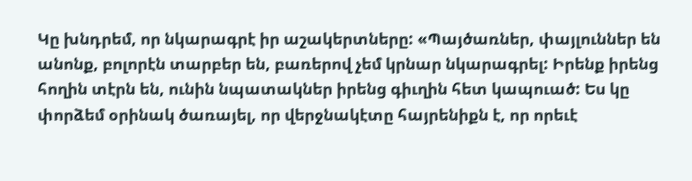Կը խնդրեմ, որ նկարագրէ իր աշակերտները: «Պայծառներ, փայլուններ են անոնք, բոլորէն տարբեր են, բառերով չեմ կրնար նկարագրել: Իրենք իրենց հողին տէրն են, ունին նպատակներ իրենց գիւղին հետ կապուած: Ես կը փորձեմ օրինակ ծառայել, որ վերջնակէտը հայրենիքն է, որ որեւէ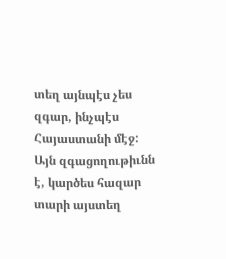տեղ այնպէս չես զգար, ինչպէս Հայաստանի մէջ: Այն զգացողութիւնն է, կարծես հազար տարի այստեղ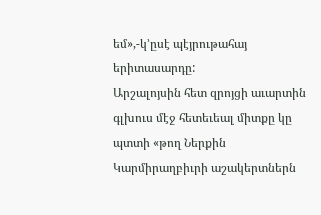եմ»,-կ’ըսէ պէյրութահայ երիտասարդը:
Արշալոյսին հետ զրոյցի աւարտին գլխուս մէջ հետեւեալ միտքը կը պտտի «թող Ներքին Կարմիրաղբիւրի աշակերտներն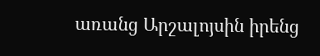առանց Արշալոյսին իրենց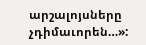արշալոյսները չդիմաւորեն…»: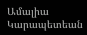Ամալիա Կարապետեան